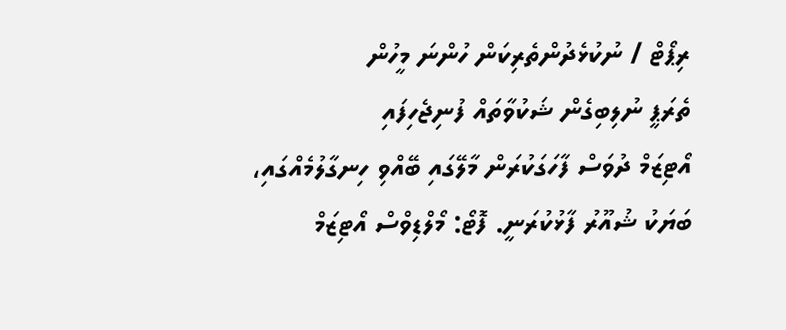ރިޕޯޓް / ނުކުޅެދުންތެރިކަން ހުންނަ މީހުން
ތެރަޕީ ނުލިބިގެން ޝަކުވާތައް ފުނިޖެހިފައި
އޯޓިޒަމް ދުވަސް ފާހަގަކުރަން މާލޭގައި ބޭއްވި ހިނގާލުމެއްގައި، ބަޔަކު ޝުއޫރު ފާޅުކުރަނީ. ފޮޓޯ: މޯލްޑިވްސް އޯޓިޒަމް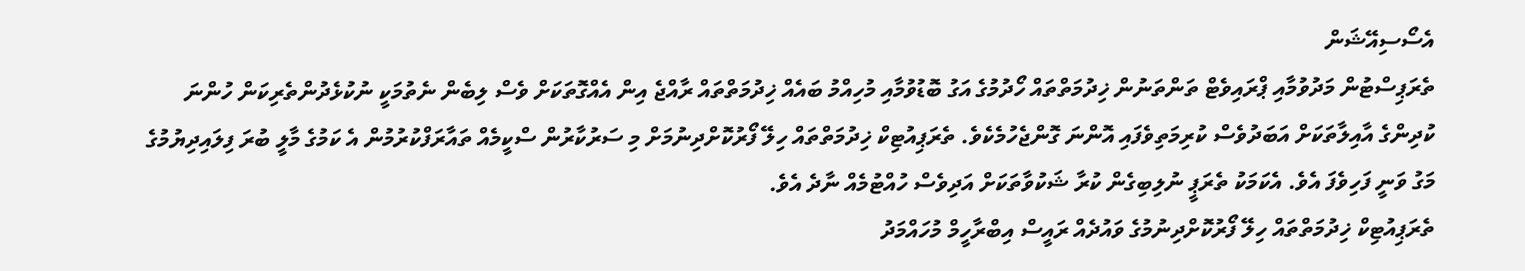އެސޯސިއޭޝަން
ތެރަޕިސްޓުން މަދުވުމާއި ޕްރައިވެޓް ތަންތަނުން ޚިދުމަތްތައް ހޯދުމުގެ އަގު ބޮޑުވުމާއި މުހިއްމު ބައެއް ޚިދުމަތްތައް ރާއްޖެ އިން އެއްގޮތަކަށް ވެސް ލިބެން ނެތުމަކީ ނުކުޅެދުންތެރިކަން ހުންނަ ކުދިންގެ އާއިލާތަކަށް އަބަދުވެސް ކުރިމަތިވެފައި އޮންނަ ގޮންޖެހުމެކެވެ. ތެރަޕިއުޓިކް ޚިދުމަތްތައް ހިލޭ ފޯރުކޮށްދިނުމަށް މި ސަރުކާރުން ސްކީމެއް ތައާރަފްކުރުމުން އެ ކަމުގެ މާލީ ބުރަ ފިލައިދިޔުމުގެ މަގު ވަނީ ފަހިވެފަ އެވެ. އެކަމަކު ތެރަޕީ ނުލިބިގެން ކުރާ ޝަކުވާތަކަށް އަދިވެސް ހުއްޓުމެއް ނާދެ އެވެ.
ތެރަޕިއުޓިކް ޚިދުމަތްތައް ހިލޭ ފޯރުކޮށްދިނުމުގެ ވައުދެއް ރައީސް އިބްރާހީމް މުހައްމަދު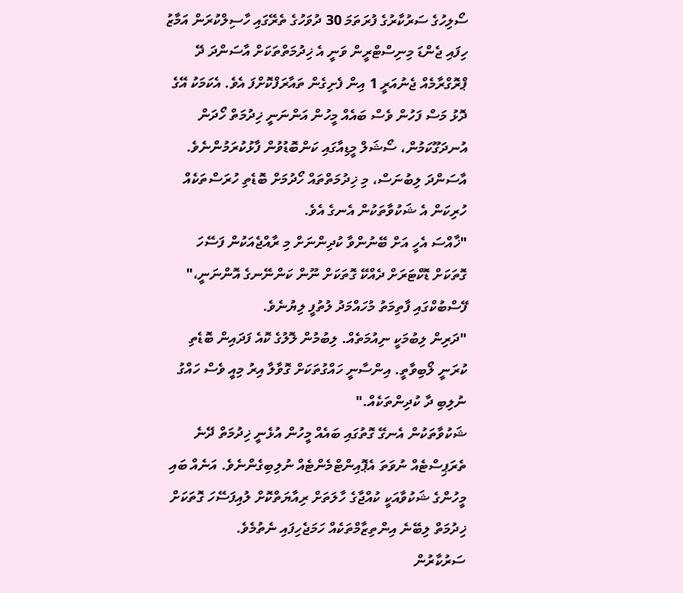ސޯލިހުގެ ސަރުކާރުގެ ފުރަތަމަ 30 ދުވަހުގެ ތެރޭގައި ހާސިލްކުރަން އަމާޒު ހިފައި ޖެންޑަ މިނިސްޓްރީން ވަނީ އެ ޚިދުމަތްތަކަށް އާސަންދަ ދޭ ޕްރޮގްރާމެއް ޖެނުއަރީ 1 އިން ފެށިގެން ތައާރަފްކޮށްފަ އެވެ. އެކަމަކު އޭގެ ދޮޅު މަސް ފަހުން ވެސް ބައެއް މީހުން އަންނަނީ ޚިދުމަތް ހޯދަން އުނދަގޫކަމުން، ސޯޝަލް މީޑިއާގައި ކަންބޮޑުވުން ފާޅުކުރަމުންނެވެ. އާސަންދަ ލިބުނަސް، މި ޚިދުމަތްތައް ހޯދުމަށް ބޮޑެތި ހުރަސްތަކެއް ހުރިކަން އެ ޝަކުވާތަކުން އެނގެ އެވެ.
"ޚާއްސަ އެހީ އަށް ބޭނުންވާ ކުދިންނަށް މި ރާއްޖެއަކުން ފަސޭހަ ގޮތަކަށް ޑޮކްޓަރަށް ދެއްކޭ ގޮތަކަށް ނޫން ކަންނޭނގެ އޮންނަނީ،" ފޭސްބުކްގައި ފާތިމަތު މުހައްމަދު ލުތުފީ ލިޔުނެވެ.
"ދަރިން ލިބުމަކީ ނިއުމަތެއް. ލިބުމުން ލޮލުގެ ކޮއެ ފަދައިން ބޮޑެތި ކުރަނީ ލޯބިވާތީ. އިންސާނީ ހައްގުތަކަށް ގޮވާލާ އިރު މިއީ ވެސް ހައްގު ނުލިބި ދާ ކުދިންތަކެއް."
ޝަކުވާތަކުން އެނގޭ ގޮތުގައި ބައެއް މީހުން އުޅެނީ ޚިދުމަތް ދޭނެ ތެރަޕިސްޓެއް ނުވަތަ އެޕޮއިންޓްމެންޓެއް ނުލިބިގެންނެވެ. އަނެއް ބައި މީހުންގެ ޝަކުވާއަކީ ކުއްޖާގެ ހާލަތަށް ރިއާޔަތްކޮށް ލުއިފަސޭހަ ގޮތަކަށް ޚިދުމަތް ލިބޭނެ އިންތިޒާމްތަކެއް ހަމަޖެހިފައި ނެތުމެވެ.
ސަރުކާރުން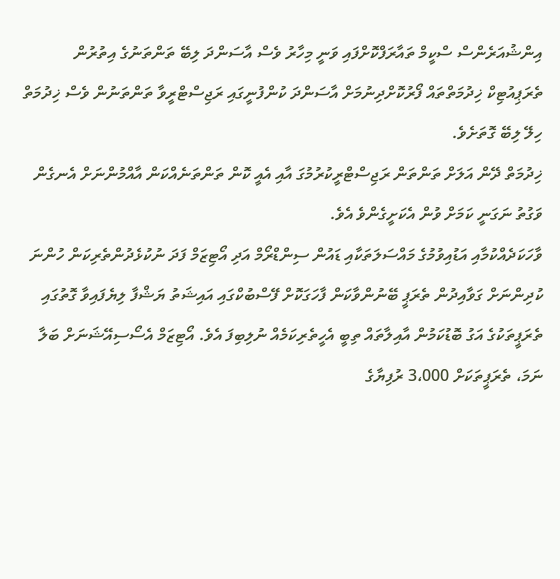އިންޝުއަރެންސް ސްކީމް ތައާރަފްކޮށްފައި ވަނީ މިހާރު ވެސް އާސަންދަ ލިބޭ ތަންތަނުގެ އިތުރުން ތެރަޕިއުޓިކް ޚިދުމަތްތައް ފޯރުކޮށްދިނުމަށް އާސަންދަ ކުންފުނީގައި ރަޖިސްޓްރީވާ ތަންތަނުން ވެސް ޚިދުމަތް ހިލޭ ލިބޭ ގޮތަށެވެ.
ޚިދުމަތް ދޭން އަލަށް ތަންތަން ރަޖިސްޓްރީކުރުމުގަ އާއި އެއީ ކޮން ތަންތަނެއްކަން އާއްމުންނަށް އެނގެން ވަގުތު ނަގަނީ ކަމަށް ވުން އެކަށީގެންވެ އެވެ.
ވާހަކަދެއްކުމާއި އަޑުއިވުމުގެ މައްސަލަތަކާއި ޑައުން ސިންޑްރޯމް އަދި އޯޓިޒަމް ފަދަ ނުކުޅެދުންތެރިކަން ހުންނަ ކުދިންނަށް ގަވާއިދުން ތެރަޕީ ބޭނުންވާކަން ފާހަގަކޮށް ފޭސްބުކްގައި އައިޝަތު ޔަޝްފާ ލިޔެފައިވާ ގޮތުގައި ތެރަޕީތަކުގެ އަގު ބޮޑުކަމުން އާއިލާތައް ތިބީ އެހީތެރިކަމެއް ނުލިބިފަ އެވެ. އޯޓިޒަމް އެސޯސިއޭޝަނަށް ބަލާ ނަމަ، ތެރަޕީތަކަށް 3،000 ރުފިޔާގެ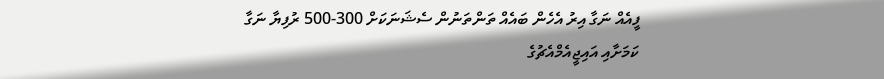ފީއެއް ނަގާ އިރު އެހެން ބައެއް ތަންތަނުން ސެޝަނަކަށް 300-500 ރުފިޔާ ނަގާ ކަމަށާއި އައިޖީއެމްއެޗުގެ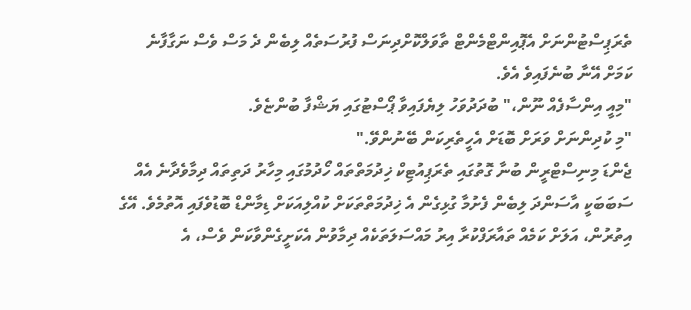ތެރަޕިސްޓުންނަށް އެޕޮއިންޓްމެންޓް ތާވަލްކޮށްދިނަސް ފުރުސަތެއް ލިބެން ދެ މަސް ވެސް ނަގާފާނެ ކަމަށް އޭނާ ބުނެފައިވެ އެވެ.
"މިއީ އިންސާފެއް ނޫން،" ބުދަދުވަހު ލިޔެފައިވާ ޕޯސްޓުގައި ޔަޝްފާ ބުންޏެވެ.
"މި ކުދިންނަށް ވަރަށް ބޮޑަށް އެހީތެރިކަން ބޭނުންވޭ."
ޖެންޑަ މިނިސްޓްރީން ބުނާ ގޮތުގައި ތެރަޕިއުޓިކް ޚިދުމަތްތައް ހޯދުމުގައި މިހާރު ދަތިތައް ދިމާވެދާނެ އެއް ސަބަބަކީ އާސަންދަ ލިބެން ފެށުމާ ގުޅިގެން އެ ޚިދުމަތްތަކަށް ކުއްލިއަކަށް ޑިމާންޑް ބޮޑުވެފައި އޮތުމެވެ. އޭގެ އިތުރުން، އަލަށް ކަމެއް ތައާރަފްކުރާ އިރު މައްސަލަތަކެއް ދިމާވުން އެކަށީގެންވާކަން ވެސް، އެ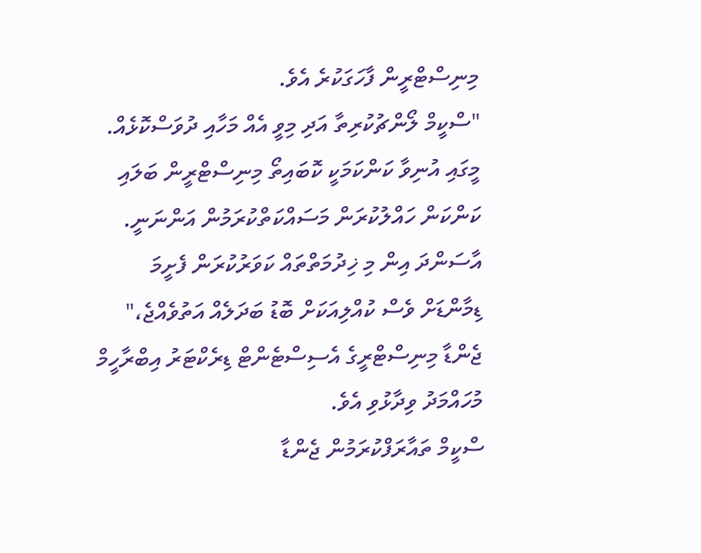މިނިސްޓްރީން ފާހަގަކުރެ އެވެ.
"ސްކީމް ލޯންޗުކުރިތާ އަދި މިވީ އެއް މަހާއި ދުވަސްކޮޅެއް. މީގައި އުނިވާ ކަންކަމަކީ ކޮބައިތޯ މިނިސްޓްރީން ބަލައި ކަންކަން ހައްލުކުރަން މަސައްކަތްކުރަމުން އަންނަނީ. އާސަންދަ އިން މި ޚިދުމަތްތައް ކަވަރުކުރަން ފެށީމަ ޑިމާންޑަށް ވެސް ކުއްލިއަކަށް ބޮޑު ބަދަލެއް އަތުވެއްޖެ،" ޖެންޑާ މިނިސްޓްރީގެ އެސިސްޓެންޓް ޑިރެކްޓަރު އިބްރާހީމް މުހައްމަދު ވިދާޅުވި އެވެ.
ސްކީމް ތައާރަފްކުރަމުން ޖެންޑާ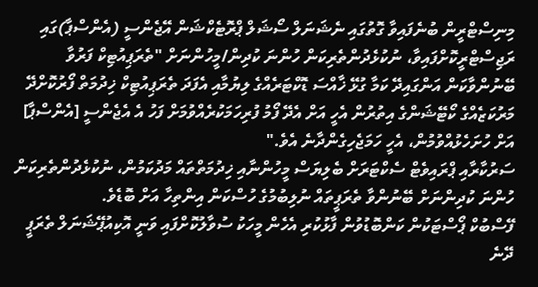މިނިސްޓްރީން ބުނެފައިވާ ގޮތުގައި ނެޝަނަލް ސޯޝަލް ޕްރޮޓެކްޝަން އޭޖެންސީ (އެންސްޕާ)ގައި ރަޖިސްޓްރީކޮށްފައިވާ، ނުކުޅެދުންތެރިކަން ހުންނަ ކުދިން/މީހުންނަށް "ތެރަޕިއުޓިކް ފަރުވާ ބޭނުންވާކަން އަންގައިދޭ ކަމާ ގުޅޭ ޚާއްސަ ޑޮކްޓަރެއްގެ ލިޔުމާއި އެފަދަ ތެރަޕިއުޓިކް ޚިދުމަތް ފޯރުކޮށްދޭ މަރުކަޒެއްގެ ކޯޓޭޝަންގެ އިތުރުން އެހީ އަށް އެދޭ ފޯމު ފުރިހަމަކުރެއްވުމަށް ފަހު އެ އެޖެންސީ [އެންސްޕާ] އަށް ހުށަހެޅުއްވުމުން، އެހީ ހަމަޖެހިގެންދާނެ އެވެ."
ސަރުކާރާއި ޕްރައިވެޓް ސެކްޓަރަށް ބެލިޔަސް މީހުންނާއި ޚިދުމަތްތައް މަދުކަމުން، ނުކުޅެދުންތެރިކަން ހުންނަ ކުދިންނަށް ބޭނުންވާ ތެރަޕީތައް ނުލިބުމުގެ ހުސްކަން އިންތިހާ އަށް ބޮޑެވެ.
ފޭސްބުކް ޕޯސްޓަކުން ކަންބޮޑުވުން ފާޅުކުރި އެހެން މީހަކު ސުވާލުކޮށްފައި ވަނީ އޮކިއުޕޭޝަނަލް ތެރަޕީ ދޭނެ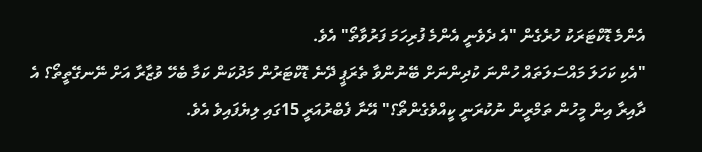އެންމެ ޑޮކްޓަރަކު ހުރެގެން "އެ ދެވެނީ އެންމެ ފުރިހަމަ ފަރުވާތޯ" އެވެ.
"އެކި ކަހަލަ މައްސަލަތައް ހުންނަ ކުދިންނަށް ބޭނުންވާ ތެރަޕީ ދޭނެ ޑޮކްޓަރުން މަދުކަން ކަމާ ބެހޭ ވުޒާރާ އަށް ނޭނގޭތީތޯ؟ އެ ދާއިރާ އިން މީހުން ތަމްރީން ނުކުރަނީ ކީއްވެގެންތޯ؟" އޭނާ ފެބްރުއަރީ 15ގައި ލިޔެފައިވެ އެވެ.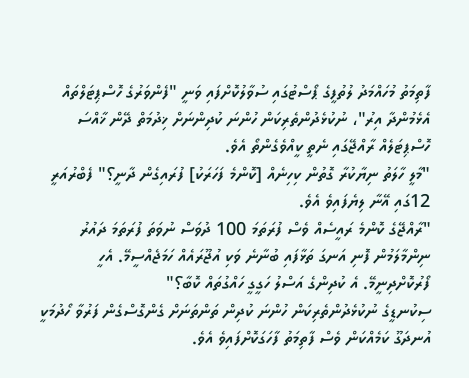ފާތިމަތު މުހައްމަދު ލުތުފީގެ ޕޯސްޓުގައި ސުވާލުކޮށްފައި ވަނީ "ފެންވަރުގެ ހޮސްޕިޓަލްތައް އެޅެމުންދާ އިރު"، ނުކުޅެދުންތެރިކަން ހުންނަ ކުދިންނަށް ޚިދުމަތް ދޭން ޚާއްސަ ހޮސްޕިޓަލެއް ރާއްޖޭގައި ނެތީ ކީއްވެގެންތޯ އެވެ.
"މާލީ ހާލަތު ނިޔާކުރާ ގޮތުން ކިހިނެއް [ކޮންމެ ފަހަރަކު] ފުރައިގެން ދާނީ؟" ފެބްރުއަރީ 12ގައި އޭނާ ލިޔެފައިވެ އެވެ.
"ރާއްޖޭގެ ކޮންމެ ރައީސެއް ވެސް ފުރަތަމަ 100 ދުވަސް ނުވަތަ ފުރަތަމަ ދައުރު ނިންމާލަމުން ފޮނި އަނގަ ތަޅާފައި ބުނާނެ ވަކި އުޖޫރައެއް ހަމަޖެއްސީމޭ. އެހީ ފޯރުކޮށްދިނީމޭ. އެ ކުދިންގެ އަސްލު ހަގީގީ ހައްގުތައް ކޮބާ؟"
ސިކުނޑީގެ ނުކުޅެދުންތެރިކަން ހުންނަ ކުދިން ތަންތަނަށް ގެންގޮސްގެން ފަރުވާ ހޯދުމަކީ އުނދަގޫ ކަމެއްކަން ވެސް ފާތިމަތު ފާހަގަކޮށްފައިވެ އެވެ.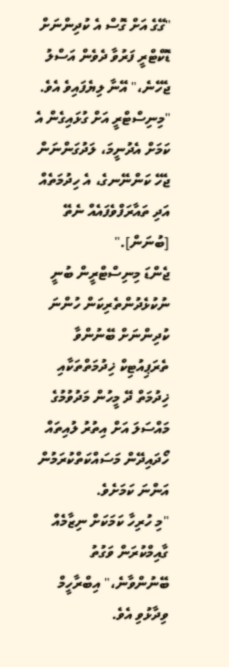"ގޭގެ އަށް ގޮސް އެ ކުދިންނަށް ޑޮކްޓްރީ ފަރުވާ ދެވެން އަސްލު ޖެހޭނެ،" އޭނާ ލިޔެފައިވެ އެވެ.
"މިނިސްޓްރީ އަށް ގުޅައިގެން އެ ކަމަށް އެދުނީމަ، ލަދުގަންނަން ޖެހޭ ކަންނޭނގެ، އެ ހިދުމަތެއް އަދި ތައާރަފްވެފައެއް ނެތޭ [ބުނަން]."
ޖެންޑަ މިނިސްޓްރީން ބުނީ ނުކުޅެދުންތެރިކަން ހުންނަ ކުދިންނަށް ބޭނުންވާ ތެރަޕިއުޓިކް ޚިދުމަތްތަކާއި ޚިދުމަތް ދޭ މީހުން މަދުވުމުގެ މައްސަލަ އަށް އިތުރު ލުއިތައް ހޯދައިދޭން މަސައްކަތްކުރަމުން އަންނަ ކަމަށެވެ.
"މި ހުރިހާ ކަމަކަށް ނިޒާމެއް ގާއިމްކުރަން ވަގުތު ބޭނުންވާނެ،" އިބްރާހީމް ވިދާޅުވި އެވެ.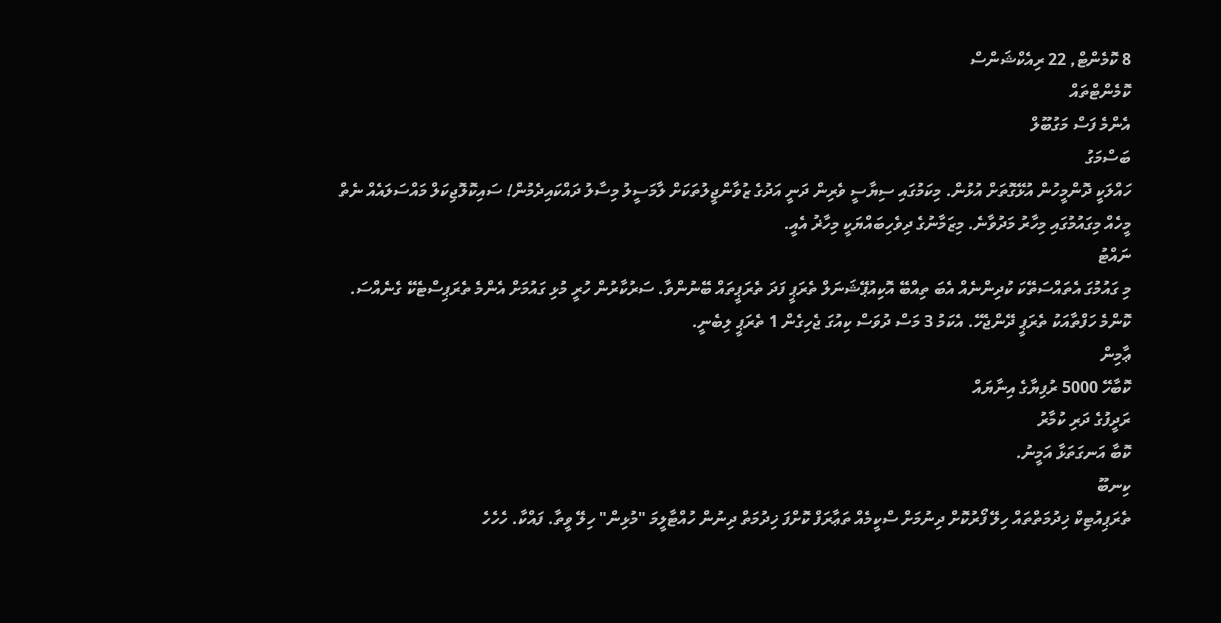8 ކޮމެންޓް, 22 ރިއެކްޝަންސް
ކޮމެންޓްތައް
އެންމެ ފަސް މަގުބޫލް
ބަސްމަގު
ހައްލަކީ ދޮންމީހުން އުޅޭގޮތަށް އުޅުން. މިކަމުގައި ސިޔާސީ ވެރިން ދަނީ އަދުގެ ޒުވާންޖީލުތަކަށް ލާމަސީލު މިސާލު ދައްކައިދެމުން! ސައިކޮލޮޖިކަލް މައްސަލައެއް ނެތް މީހެއް މިގައުމުގައި މިހާރު މަދުވާނެ. މިޒަމާނުގެ ދިވެހިބައްޔަކީ މިހާޜު އެއީ.
ނައްޓު
މި ގައުމުގަ އެތައްސަތޭކަ ކުދިންނެއް އެބަ ތިއްބޭ އޮކިއުޕޭޝަނަލް ތެރަޕީ ފަދަ ތެރަޕީތައް ބޭނުންވާ. ސަރުކާރުން ހުރީ މުޅި ގައުމަށް އެންމެ ތެރަޕިސްޓެކޭ ގެނެއްސަ. ކޮންމެ ހަފްތާއަކު ތެރަޕީ ދޭންޖެހޭ. އެކަމު 3 މަސް ދުވަސް ކިއުގަ ޖެހިގެން 1 ތެރަޕީ ލިބެނީ.
ޢާމިން
ކޮބާހޭ 5000 ރުފިޔާގެ އިނާޔައް
ރަދީފުގެ ދަރި ކުމާރު
ކޮބާ އަނގަތަޅާ އަމީނު.
ކިނބޫ
ތެރަޕިއުޓިކް ޚިދުމަތްތައް ހިލޭ ފޯރުކޮށް ދިނުމަށް ސްކީމެއް ތަޢާރަފް ކޮށްފަ ޚިދުމަތް ދިނުން ހުއްޓާލީމަ "މުޅިން" ހިލޭ ވީތާ. ފައްކާ. ހެހެހެ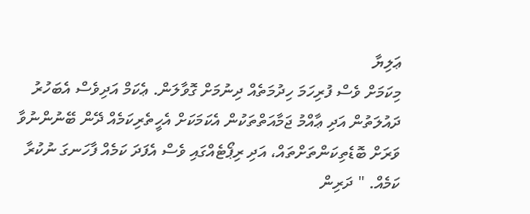ޢަލިޔާ
މިކަމަށް ވެސް ފުރިހަމަ ހިދުމަތެއް ދިނުމަށް ގޮވާލަން. ޢެކަމް އަދިވެސް އެބަހުރު ދައުލަތުން އަދި ޢާއްމު ޖަމާއަތްތަކުން އެކަމަކަށް އެހީތެރިކަމެއް ދޭން ބޭނުންނުވާ ވަރަށް ބޮޑެތިކަންތަށްތައް، އަދި ރިޕޯޓެއްގައި ވެސް އެފަދަ ކަމެއް ފާހަނގަ ނުކުރާ ކަމެއް. " ދަރިން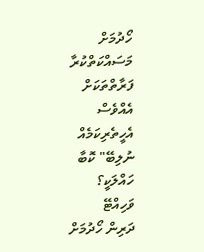ހޯދުމަށް މަސައްކަތްކުރާ ފަރާތްތަކަށް އެއްވެސް އެހީތެރިކަމެއް ނުލިބޭ" ކޮބާ ހައްލަކީ؟
ވަހިއްޓޭ
ދަރިން ހޯދުމަށް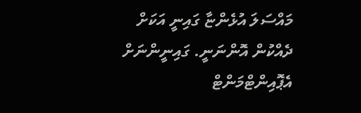މައްސަލަ އުޅެންޏާ ގައިނީ އަކަށް ދެއްކުން އޮންނަނީ. ގައިނީންނަށް އެޕޮއިންޓްމަންޓް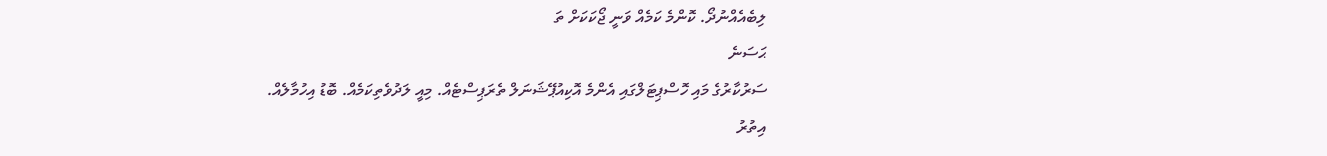ލިބެއެއްނުދޯ. ކޮންމެ ކަމެއް ވަނީ ޖޯކަކަށް ތަ
ޙަސަނެ
ސަރުކާރުގެ މައި ހޮސްޕިޓަލްގައި އެންމެ އޮކިއުޕޭޝަނަލް ތެރަޕިސްޓެއް. މިއީ ލަދުވެތިކަމެއް. ބޮޑު އިހުމާލެއް.
އިތުރު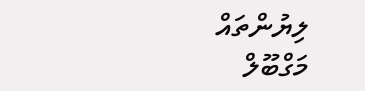ލިޔުންތައް
މަގްބޫލް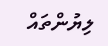ލިޔުންތައް